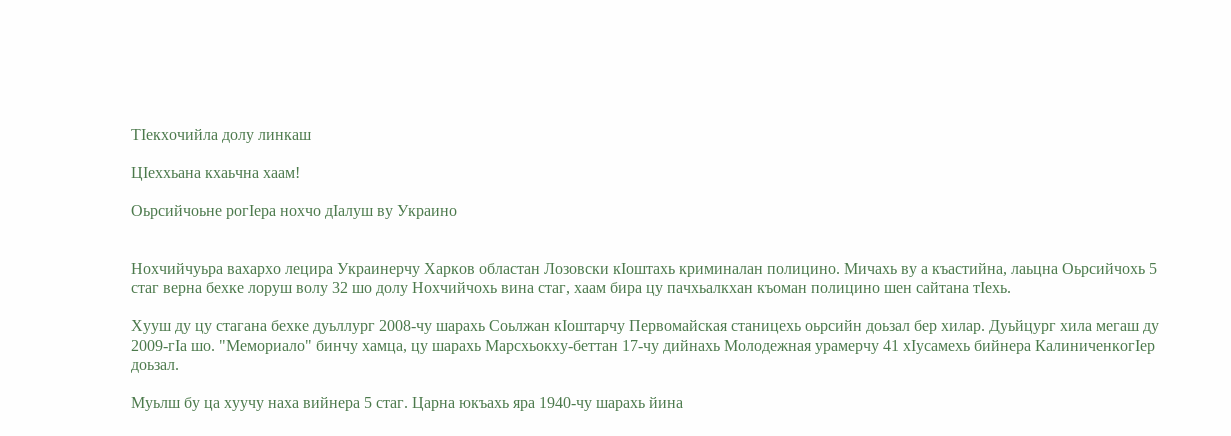ТIекхочийла долу линкаш

ЦIеххьана кхаьчна хаам!

Оьрсийчоьне рогIера нохчо дIалуш ву Украино


Нохчийчуьра вахархо лецира Украинерчу Харков областан Лозовски кIоштахь криминалан полицино. Мичахь ву а къастийна, лаьцна Оьрсийчохь 5 стаг верна бехке лоруш волу 32 шо долу Нохчийчохь вина стаг, хаам бира цу пачхьалкхан къоман полицино шен сайтана тIехь.

Хууш ду цу стагана бехке дуьллург 2008-чу шарахь Соьлжан кIоштарчу Первомайская станицехь оьрсийн доьзал бер хилар. Дуьйцург хила мегаш ду 2009-гIа шо. "Мемориало" бинчу хамца, цу шарахь Марсхьокху-беттан 17-чу дийнахь Молодежная урамерчу 41 хIусамехь бийнера КалиниченкогIер доьзал.

Муьлш бу ца хуучу наха вийнера 5 стаг. Царна юкъахь яра 1940-чу шарахь йина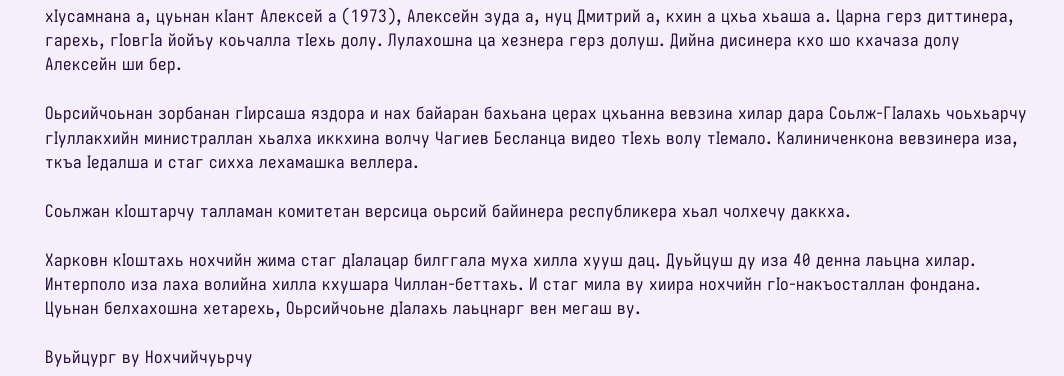хIусамнана а, цуьнан кIант Алексей а (1973), Алексейн зуда а, нуц Дмитрий а, кхин а цхьа хьаша а. Царна герз диттинера, гарехь, гIовгIа йойъу коьчалла тIехь долу. Лулахошна ца хезнера герз долуш. Дийна дисинера кхо шо кхачаза долу Алексейн ши бер.

Оьрсийчоьнан зорбанан гIирсаша яздора и нах байаран бахьана церах цхьанна вевзина хилар дара Соьлж-ГIалахь чоьхьарчу гIуллакхийн министраллан хьалха иккхина волчу Чагиев Бесланца видео тIехь волу тIемало. Калиниченкона вевзинера иза, ткъа Iедалша и стаг сихха лехамашка веллера.

Соьлжан кIоштарчу талламан комитетан версица оьрсий байинера республикера хьал чолхечу даккха.

Харковн кIоштахь нохчийн жима стаг дIалацар билггала муха хилла хууш дац. Дуьйцуш ду иза 40 денна лаьцна хилар. Интерполо иза лаха волийна хилла кхушара Чиллан-беттахь. И стаг мила ву хиира нохчийн гIо-накъосталлан фондана. Цуьнан белхахошна хетарехь, Оьрсийчоьне дIалахь лаьцнарг вен мегаш ву.

Вуьйцург ву Нохчийчуьрчу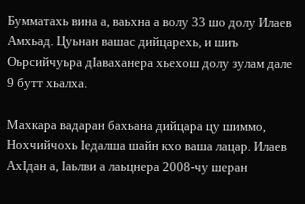Бумматахь вина а, ваьхна а волу 33 шо долу Илаев Амхьад. Цуьнан вашас дийцарехь, и шиъ Оьрсийчуьра дIаваханера хьехош долу зулам дале 9 бутт хьалха.

Махкара вадаран бахьана дийцара цу шиммо, Нохчийчохь Iедалша шайн кхо ваша лацар. Илаев АхIдан а, Iаьлви а лаьцнера 2008-чу шеран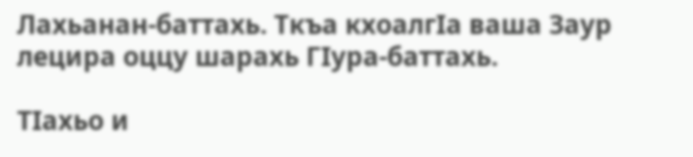Лахьанан-баттахь. Ткъа кхоалгIа ваша Заур лецира оццу шарахь ГIура-баттахь.

ТIахьо и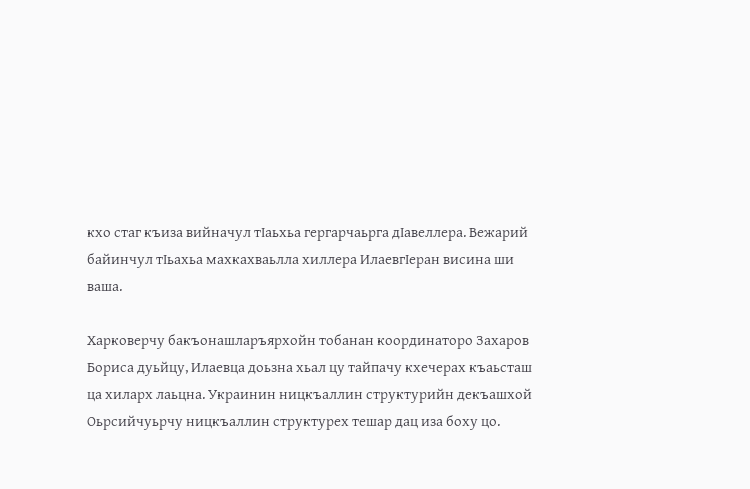кхо стаг къиза вийначул тIаьхьа гергарчаьрга дIавеллера. Вежарий байинчул тIьахьа махкахваьлла хиллера ИлаевгIеран висина ши ваша.

Харковерчу бакъонашларъярхойн тобанан координаторо Захаров Бориса дуьйцу, Илаевца доьзна хьал цу тайпачу кхечерах къаьсташ ца хиларх лаьцна. Украинин ницкъаллин структурийн декъашхой Оьрсийчуьрчу ницкъаллин структурех тешар дац иза боху цо.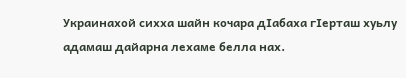Украинахой сихха шайн кочара дIабаха гIерташ хуьлу адамаш дайарна лехаме белла нах.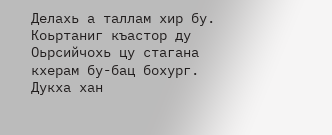Делахь а таллам хир бу. Коьртаниг къастор ду Оьрсийчохь цу стагана кхерам бу-бац бохург. Дукха хан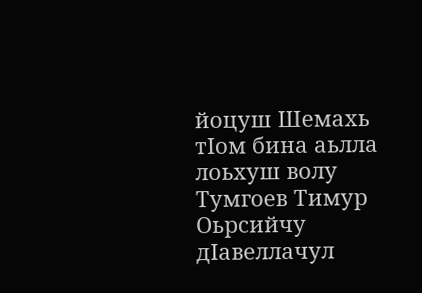йоцуш Шемахь тIом бина аьлла лоьхуш волу Тумгоев Тимур Оьрсийчу дIавеллачул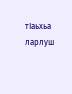тIаьхьа ларлуш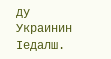ду Украинин Iедалш.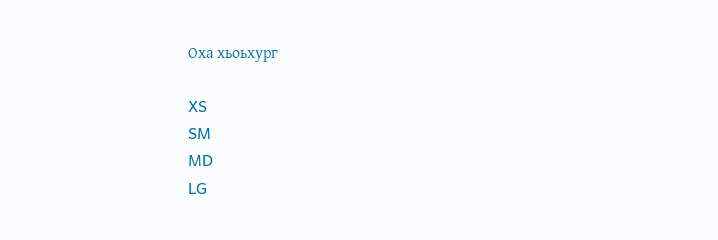Оха хьоьхург

XS
SM
MD
LG